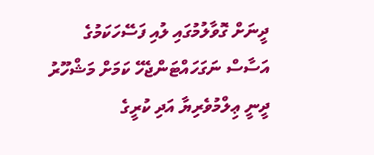ދީނަށް ގޮވާލުމުގައި ލުއި ފަސޭހަކަމުގެ އަސާސް ނަގަހައްޓަންޖެހޭ ކަމަށް މަޝްހޫރު ދީނީ ޢިލްމުވެރިޔާ އަދި ކުރީގެ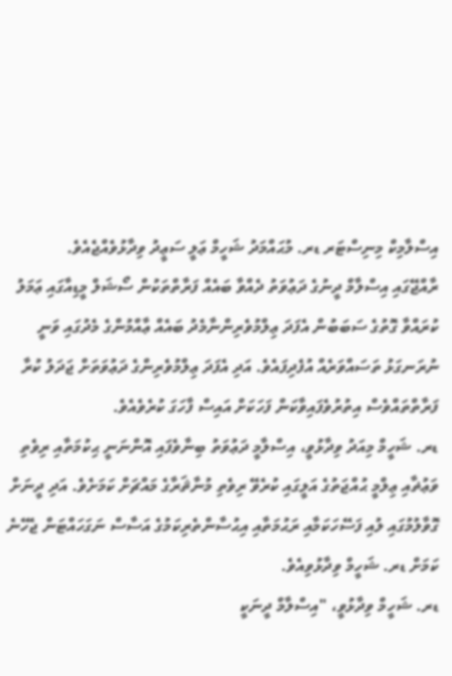އިސްލާމިކް މިނިސްޓަރ ޑރ. މުޙައްމަދު ޝަހީމް ޢަލީ ސަޢީދު ވިދާޅުވެއްޖެއެވެ.
ރާއްޖޭގައި އިސްލާމް ދީނުގެ ދަޢުވަތު ދެއްވާ ބައެއް ފަރާތްތަކުން ސޯޝަލް މީޑިއާގައި ޢަމަލު ކުރައްވާ ގޮތުގެ ސަބަބުން އެފަދަ ޢިލްމުވެރިންނާމެދު ބައެއް ޢާއްމުންގެ މެދުގައި ވަނީ ނުރަނގަޅު ތަސައްވަރެއް އުފެދިފައެވެ. އަދި އެފަދަ ޢިލްމުވެރިންގެ ދަޢުވަތަށް ޖަދަލު ކުރާ ފަރާތްތައްވެސް އިތުރުވެފައިވާކަން ފަހަކަށް އައިސް ފާހަގަ ކުރެވެއެވެ.
ޑރ. ޝަހީމް މިއަދު ވިދާޅުވީ، އިސްލާމީ ދަޢުވަތު ބިނާވެފައި އޮންނަނީ ޙިކުމަތާއި ރިވެތި ވަޢުޡާއި ޢިލްމީ ޙުއްޖަތުގެ އަލީގައި ކުރެވޭ ރިވެތި މުނާޘަރާގެ މައްޗަށް ކަމަށެވެ. އަދި ދީނަށް ގޮވާލުމުގައި ލުއި ފަސޭހަކަމާއި ރަޙުމަތާއި އިޙުސާންތެރިކަމުގެ އަސާސް ނަގަހައްޓަން ޖެހޭނެ ކަމަށް ޑރ. ޝަހީމް ވިދާޅުވިއެވެ.
ޑރ. ޝަހީމް ވިދާޅުވީ، "އިސްލާމް ދީނަކީ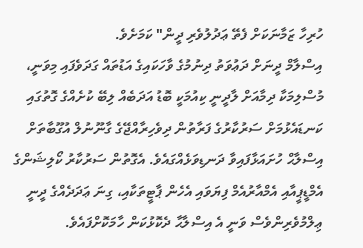ހުރިހާ ޒަމާނަކަށް ފެތޭ ޢަދުލުވެރި ދީން" ކަމަށެވެ.
އިސްލާމް ދީނަށް ދަޢުވަތު ދިނުމުގެ ވާހަކައިގެ އަޑުތައް ގަދަވެފައި މިވަނީ، މުސްލިމަކާ ދިމާއަށް ލާދީނީ ކިއުމަކީ ބޮޑު އަދަބެއް ލިބޭ ކުށެއްގެ ގޮތުގައި ކަނޑައެޅުމަށް ސަރުކާރުގެ ފަރާތުން ދިވެހިރާއްޖޭގެ ގާނޫނުލް އުގޫބާތަށް އިސްލާޙް ހުށައަޅާފައިވާ ދަނޑިވަޅެއްގައެވެ. އެގޮތުން ސަރުކާރު ކޯލިޝަންގެ އެމްޑީޕީއާއި އެމްއާރުއެމް ފިޔަވައި އެހެން ޕާޓީތަކާއި، ގިނަ ޢަދަދެއްގެ ދީނީ ޢިލްމުވެރިންވެސް ވަނީ އެ އިސްލާޙާ ދެކޮޅުކަން ހާމަކޮށްފައެވެ.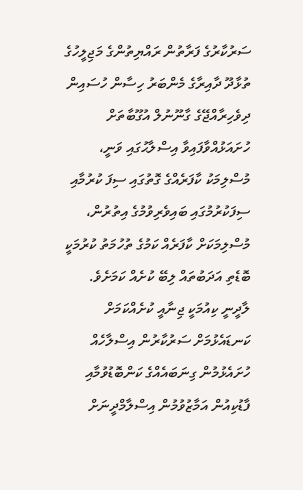ސަރުކާރުގެ ފަރާތުން ރައްޔިތުންގެ މަޖިލީހުގެ ތުޅާދޫ ދާއިރާގެ މެންބަރު ހިސާން ހުސައިން ދިވެހިރާއްޖޭގެ ގާނޫނުލް އުގޫބާތަށް ހުށައަޅުއްވާފައިވާ އިސްލާޙުގައި ވަނީ، މުސްލިމަކު ކާފަރެއްގެ ގޮތުގައި ސިފަ ކުރުމާއި ސިފަކުރުމުގައި ބައިވެރިވުމުގެ އިތުރުން، މުސްލިމަކަށް ކާފަރެއް ކަމުގެ ތުހުމަތު ކުރުމަކީ ބޮޑެތި އަދަބުތައް ލިބޭ ކުށެއް ކަމަށެވެ.
ލާދީނީ ކިއުމަކީ ޖިނާއީ ކުށެއްކަމަށް ކަނޑައެޅުމަށް ސަރުކާރުން އިސްލާހެއް ހުށައެޅުމުން ގިނަބައެއްގެ ކަންބޮޑުވުމާއި ފާޑުކިއުން އަމާޒުވުމުން އިސްލާމްދީނަށް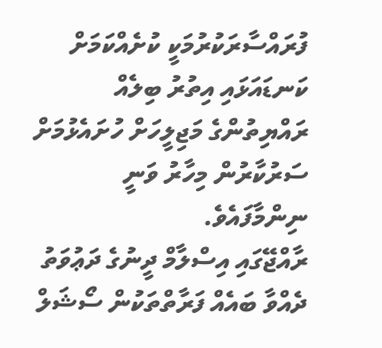ފުރައްސާރަކުރުމަކީ ކުށެއްކަމަށް ކަނޑައަޅައި އިތުރު ބިލެއް ރައްޔިތުންގެ މަޖިލީހަށް ހުށައެޅުމަށް ސަރުކާރުން މިހާރު ވަނީ ނިންމާފައެވެ.
ރާއްޖޭގައި އިސްލާމް ދީނުގެ ދަޢުވަތު ދެއްވާ ބައެއް ފަރާތްތަކުން ސޯޝަލް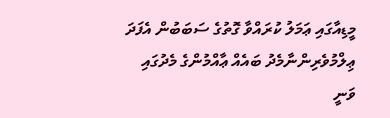މީޑިއާގައި ޢަމަލު ކުރައްވާ ގޮތުގެ ސަބަބުން އެފަދަ ޢިލްމުވެރިންނާމެދު ބައެއް ޢާއްމުންގެ މެދުގައި ވަނީ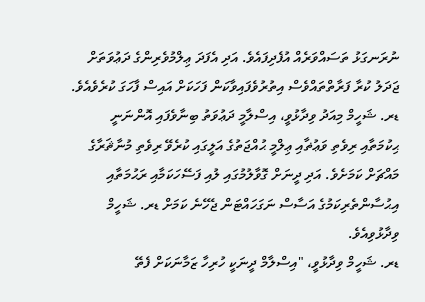ނުރަނގަޅު ތަސައްވަރެއް އުފެދިފައެވެ. އަދި އެފަދަ ޢިލްމުވެރިންގެ ދަޢުވަތަށް ޖަދަލު ކުރާ ފަރާތްތައްވެސް އިތުރުވެފައިވާކަން ފަހަކަށް އައިސް ފާހަގަ ކުރެވެއެވެ.
ޑރ. ޝަހީމް މިއަދު ވިދާޅުވީ، އިސްލާމީ ދަޢުވަތު ބިނާވެފައި އޮންނަނީ ޙިކުމަތާއި ރިވެތި ވަޢުޡާއި ޢިލްމީ ޙުއްޖަތުގެ އަލީގައި ކުރެވޭ ރިވެތި މުނާޘަރާގެ މައްޗަށް ކަމަށެވެ. އަދި ދީނަށް ގޮވާލުމުގައި ލުއި ފަސޭހަކަމާއި ރަޙުމަތާއި އިޙުސާންތެރިކަމުގެ އަސާސް ނަގަހައްޓަން ޖެހޭނެ ކަމަށް ޑރ. ޝަހީމް ވިދާޅުވިއެވެ.
ޑރ. ޝަހީމް ވިދާޅުވީ، "އިސްލާމް ދީނަކީ ހުރިހާ ޒަމާނަކަށް ފެތޭ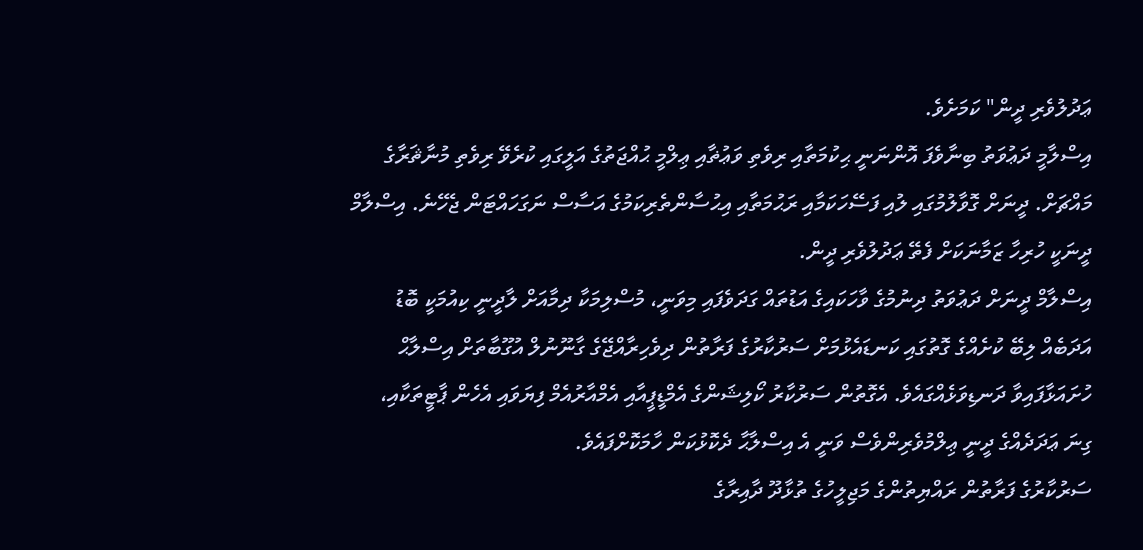ޢަދުލުވެރި ދީން" ކަމަށެވެ.
އިސްލާމީ ދަޢުވަތު ބިނާވެފަ އޮންނަނީ ޙިކުމަތާއި ރިވެތި ވަޢުޡާއި ޢިލްމީ ޙުއްޖަތުގެ އަލީގައި ކުރެވޭ ރިވެތި މުނާޘަރާގެ މައްޗަށް. ދީނަށް ގޮވާލުމުގައި ލުއި ފަސޭހަކަމާއި ރަޙުމަތާއި އިޙުސާންތެރިކަމުގެ އަސާސް ނަގަހައްޓަން ޖެހޭނެ. އިސްލާމް ދީނަކީ ހުރިހާ ޒަމާނަކަށް ފެތޭ ޢަދުލުވެރި ދީން.
އިސްލާމް ދީނަށް ދަޢުވަތު ދިނުމުގެ ވާހަކައިގެ އަޑުތައް ގަދަވެފައި މިވަނީ، މުސްލިމަކާ ދިމާއަށް ލާދީނީ ކިއުމަކީ ބޮޑު އަދަބެއް ލިބޭ ކުށެއްގެ ގޮތުގައި ކަނޑައެޅުމަށް ސަރުކާރުގެ ފަރާތުން ދިވެހިރާއްޖޭގެ ގާނޫނުލް އުގޫބާތަށް އިސްލާޙް ހުށައަޅާފައިވާ ދަނޑިވަޅެއްގައެވެ. އެގޮތުން ސަރުކާރު ކޯލިޝަންގެ އެމްޑީޕީއާއި އެމްއާރުއެމް ފިޔަވައި އެހެން ޕާޓީތަކާއި، ގިނަ ޢަދަދެއްގެ ދީނީ ޢިލްމުވެރިންވެސް ވަނީ އެ އިސްލާޙާ ދެކޮޅުކަން ހާމަކޮށްފައެވެ.
ސަރުކާރުގެ ފަރާތުން ރައްޔިތުންގެ މަޖިލީހުގެ ތުޅާދޫ ދާއިރާގެ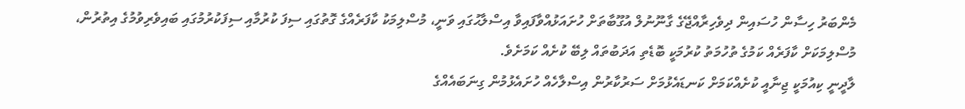މެންބަރު ހިސާން ހުސައިން ދިވެހިރާއްޖޭގެ ގާނޫނުލް އުގޫބާތަށް ހުށައަޅުއްވާފައިވާ އިސްލާޙުގައި ވަނީ، މުސްލިމަކު ކާފަރެއްގެ ގޮތުގައި ސިފަ ކުރުމާއި ސިފަކުރުމުގައި ބައިވެރިވުމުގެ އިތުރުން، މުސްލިމަކަށް ކާފަރެއް ކަމުގެ ތުހުމަތު ކުރުމަކީ ބޮޑެތި އަދަބުތައް ލިބޭ ކުށެއް ކަމަށެވެ.
ލާދީނީ ކިއުމަކީ ޖިނާއީ ކުށެއްކަމަށް ކަނޑައެޅުމަށް ސަރުކާރުން އިސްލާހެއް ހުށައެޅުމުން ގިނަބައެއްގެ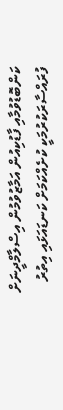ކަންބޮޑުވުމާއި ފާޑުކިއުން އަމާޒުވުމުން އިސްލާމްދީނަށް ފުރައްސާރަކުރުމަކީ ކުށެއްކަމަށް ކަނޑައަޅައި އިތުރު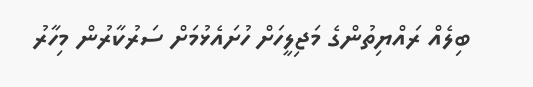ބިލެއް ރައްޔިތުންގެ މަޖިލީހަށް ހުށައެޅުމަށް ސަރުކާރުން މިހާރު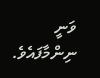ވަނީ ނިންމާފައެވެ.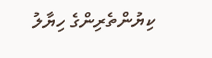ކިޔުންތެރިންގެ ހިޔާލު